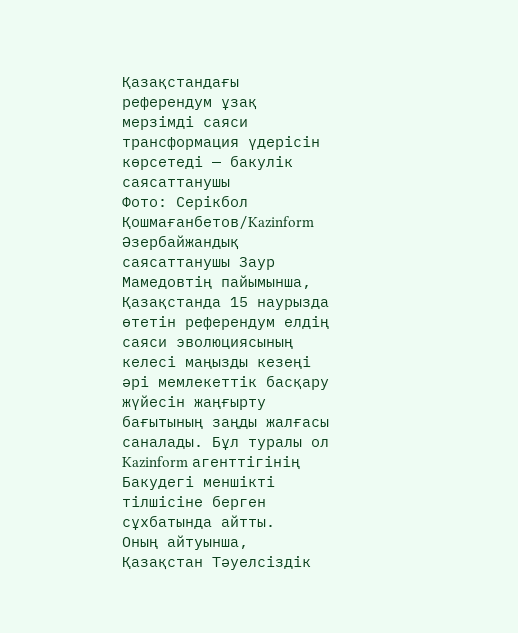Қазақстандағы референдум ұзақ мерзімді саяси трансформация үдерісін көрсетеді — бакулік саясаттанушы
Фото: Серікбол Қошмағанбетов/Kazinform
Әзербайжандық саясаттанушы Заур Мамедовтің пайымынша, Қазақстанда 15 наурызда өтетін референдум елдің саяси эволюциясының келесі маңызды кезеңі әрі мемлекеттік басқару жүйесін жаңғырту бағытының заңды жалғасы саналады. Бұл туралы ол Kazinform агенттігінің Бакудегі меншікті тілшісіне берген сұхбатында айтты.
Оның айтуынша, Қазақстан Тәуелсіздік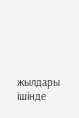жылдары ішінде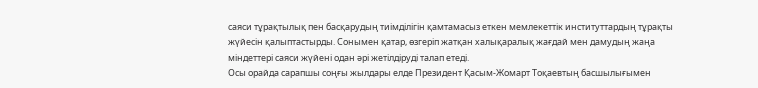саяси тұрақтылық пен басқарудың тиімділігін қамтамасыз еткен мемлекеттік институттардың тұрақты жүйесін қалыптастырды. Сонымен қатар, өзгеріп жатқан халықаралық жағдай мен дамудың жаңа міндеттері саяси жүйені одан әрі жетілдіруді талап етеді.
Осы орайда сарапшы соңғы жылдары елде Президент Қасым-Жомарт Тоқаевтың басшылығымен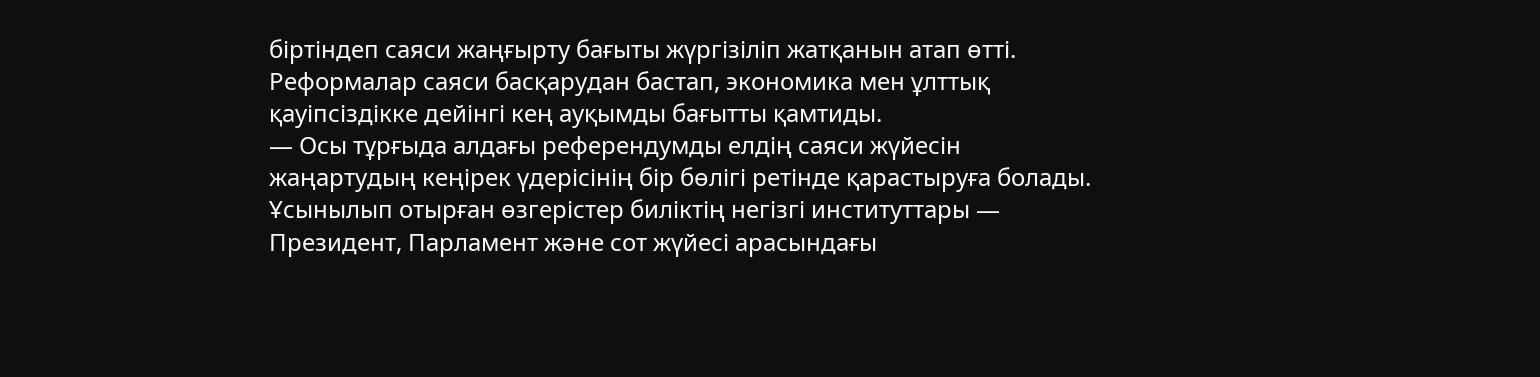біртіндеп саяси жаңғырту бағыты жүргізіліп жатқанын атап өтті. Реформалар саяси басқарудан бастап, экономика мен ұлттық қауіпсіздікке дейінгі кең ауқымды бағытты қамтиды.
— Осы тұрғыда алдағы референдумды елдің саяси жүйесін жаңартудың кеңірек үдерісінің бір бөлігі ретінде қарастыруға болады. Ұсынылып отырған өзгерістер биліктің негізгі институттары — Президент, Парламент және сот жүйесі арасындағы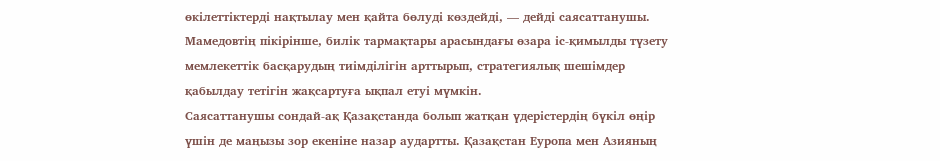өкілеттіктерді нақтылау мен қайта бөлуді көздейді, — дейді саясаттанушы.
Мамедовтің пікірінше, билік тармақтары арасындағы өзара іс-қимылды түзету мемлекеттік басқарудың тиімділігін арттырып, стратегиялық шешімдер қабылдау тетігін жақсартуға ықпал етуі мүмкін.
Саясаттанушы сондай-ақ Қазақстанда болып жатқан үдерістердің бүкіл өңір үшін де маңызы зор екеніне назар аудартты. Қазақстан Еуропа мен Азияның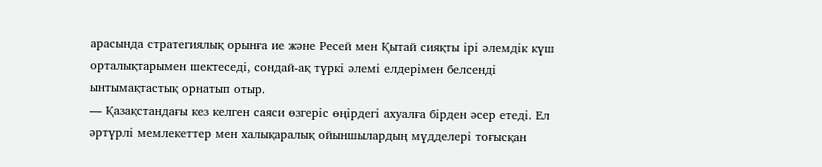арасында стратегиялық орынға ие және Ресей мен Қытай сияқты ірі әлемдік күш орталықтарымен шектеседі, сондай-ақ түркі әлемі елдерімен белсенді ынтымақтастық орнатып отыр.
— Қазақстандағы кез келген саяси өзгеріс өңірдегі ахуалға бірден әсер етеді. Ел әртүрлі мемлекеттер мен халықаралық ойыншылардың мүдделері тоғысқан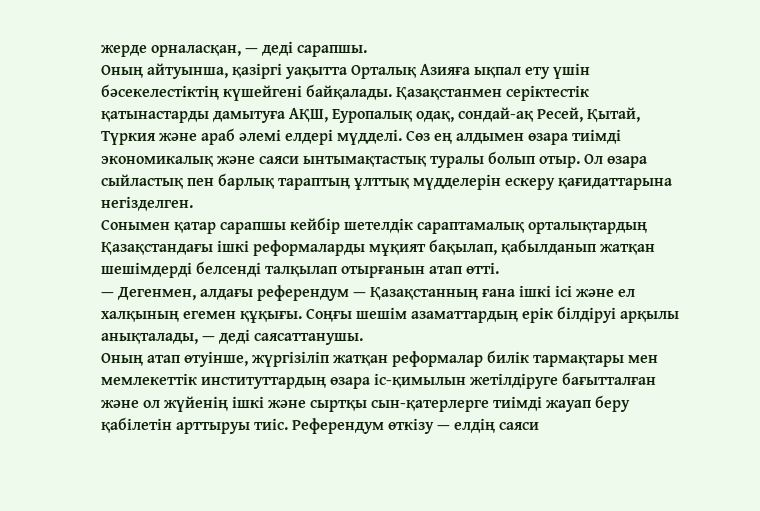жерде орналасқан, — деді сарапшы.
Оның айтуынша, қазіргі уақытта Орталық Азияға ықпал ету үшін бәсекелестіктің күшейгені байқалады. Қазақстанмен серіктестік қатынастарды дамытуға АҚШ, Еуропалық одақ, сондай-ақ Ресей, Қытай, Түркия және араб әлемі елдері мүдделі. Сөз ең алдымен өзара тиімді экономикалық және саяси ынтымақтастық туралы болып отыр. Ол өзара сыйластық пен барлық тараптың ұлттық мүдделерін ескеру қағидаттарына негізделген.
Сонымен қатар сарапшы кейбір шетелдік сараптамалық орталықтардың Қазақстандағы ішкі реформаларды мұқият бақылап, қабылданып жатқан шешімдерді белсенді талқылап отырғанын атап өтті.
— Дегенмен, алдағы референдум — Қазақстанның ғана ішкі ісі және ел халқының егемен құқығы. Соңғы шешім азаматтардың ерік білдіруі арқылы анықталады, — деді саясаттанушы.
Оның атап өтуінше, жүргізіліп жатқан реформалар билік тармақтары мен мемлекеттік институттардың өзара іс-қимылын жетілдіруге бағытталған және ол жүйенің ішкі және сыртқы сын-қатерлерге тиімді жауап беру қабілетін арттыруы тиіс. Референдум өткізу — елдің саяси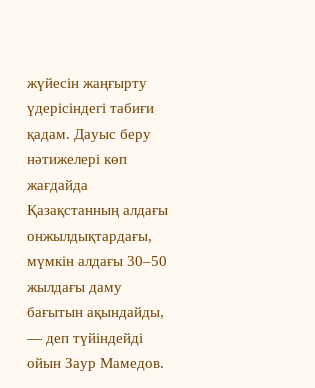жүйесін жаңғырту үдерісіндегі табиғи қадам. Дауыс беру нәтижелері көп жағдайда Қазақстанның алдағы онжылдықтардағы, мүмкін алдағы 30–50 жылдағы даму бағытын ақындайды, — деп түйіндейді ойын Заур Мамедов.